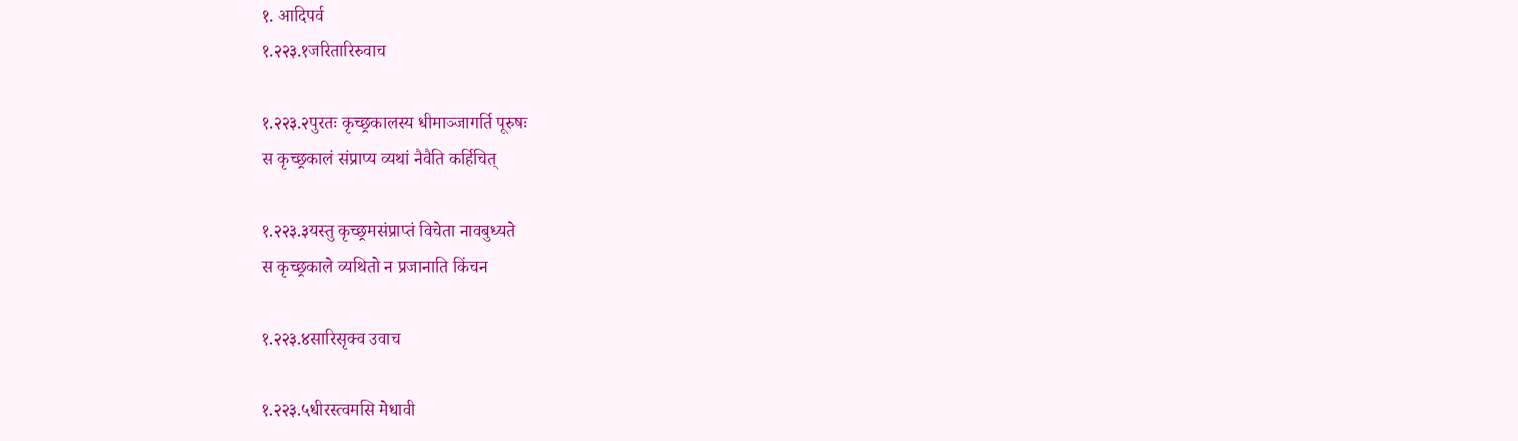१. आदिपर्व
१.२२३.१जरितारिरुवाच

१.२२३.२पुरतः कृच्छ्रकालस्य धीमाञ्जागर्ति पूरुषः
स कृच्छ्रकालं संप्राप्य व्यथां नैवैति कर्हिचित्

१.२२३.३यस्तु कृच्छ्रमसंप्राप्तं विचेता नावबुध्यते
स कृच्छ्रकाले व्यथितो न प्रजानाति किंचन

१.२२३.४सारिसृक्व उवाच

१.२२३.५धीरस्त्वमसि मेधावी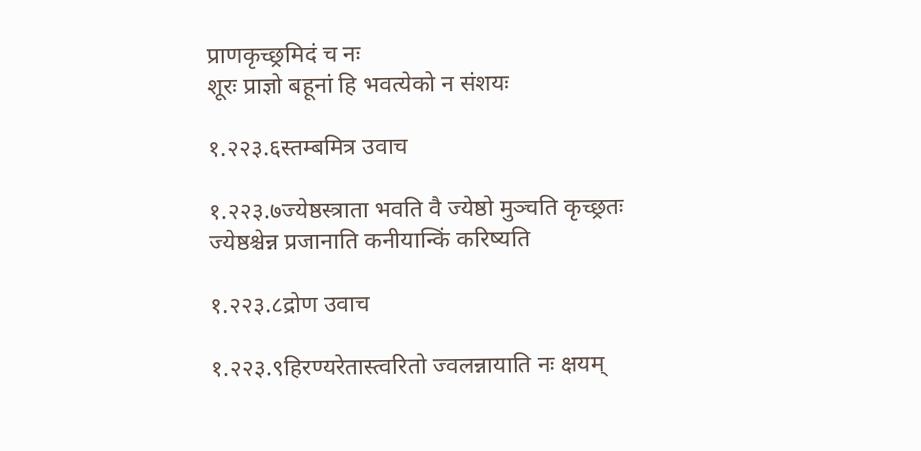प्राणकृच्छ्रमिदं च नः
शूरः प्राज्ञो बहूनां हि भवत्येको न संशयः

१.२२३.६स्तम्बमित्र उवाच

१.२२३.७ज्येष्ठस्त्राता भवति वै ज्येष्ठो मुञ्चति कृच्छ्रतः
ज्येष्ठश्चेन्न प्रजानाति कनीयान्किं करिष्यति

१.२२३.८द्रोण उवाच

१.२२३.९हिरण्यरेतास्त्वरितो ज्वलन्नायाति नः क्षयम्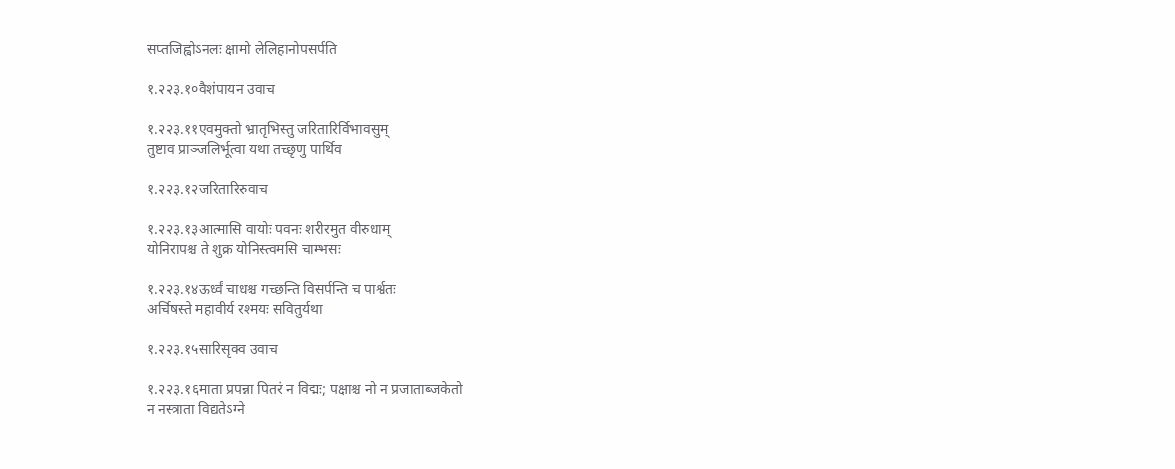सप्तजिह्वोऽनलः क्षामो लेलिहानोपसर्पति

१.२२३.१०वैशंपायन उवाच

१.२२३.११एवमुक्तो भ्रातृभिस्तु जरितारिर्विभावसुम्
तुष्टाव प्राञ्जलिर्भूत्वा यथा तच्छृणु पार्थिव

१.२२३.१२जरितारिरुवाच

१.२२३.१३आत्मासि वायोः पवनः शरीरमुत वीरुधाम्
योनिरापश्च ते शुक्र योनिस्त्वमसि चाम्भसः

१.२२३.१४ऊर्ध्वं चाधश्च गच्छन्ति विसर्पन्ति च पार्श्वतः
अर्चिषस्ते महावीर्य रश्मयः सवितुर्यथा

१.२२३.१५सारिसृक्व उवाच

१.२२३.१६माता प्रपन्ना पितरं न विद्मः; पक्षाश्च नो न प्रजाताब्जकेतो
न नस्त्राता विद्यतेऽग्ने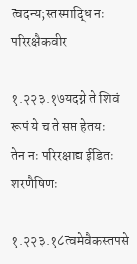त्वदन्य;स्तस्माद्धि नः परिरक्षैकवीर

१.२२३.१७यदग्ने ते शिवं रूपं ये च ते सप्त हेतयः
तेन नः परिरक्षाद्य ईडितः शरणैषिणः

१.२२३.१८त्वमेवैकस्तपसे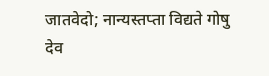जातवेदो; नान्यस्तप्ता विद्यते गोषु देव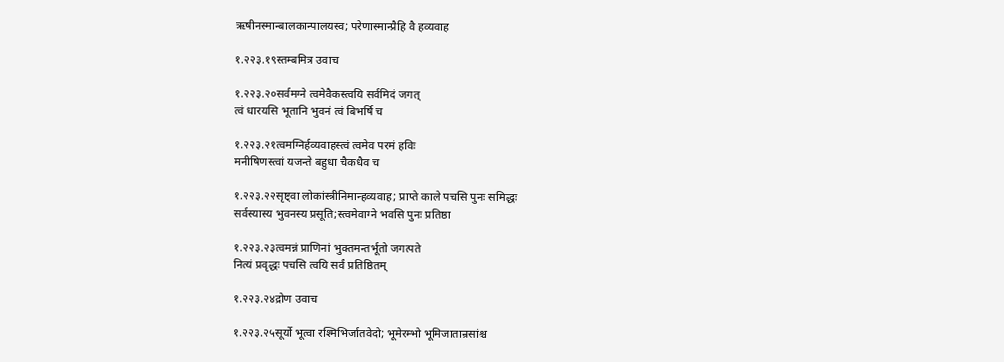ऋषीनस्मान्बालकान्पालयस्व; परेणास्मान्प्रैहि वै हव्यवाह

१.२२३.१९स्तम्बमित्र उवाच

१.२२३.२०सर्वमग्ने त्वमेवैकस्त्वयि सर्वमिदं जगत्
त्वं धारयसि भूतानि भुवनं त्वं बिभर्षि च

१.२२३.२१त्वमग्निर्हव्यवाहस्त्वं त्वमेव परमं हविः
मनीषिणस्त्वां यजन्ते बहुधा चैकधैव च

१.२२३.२२सृष्ट्वा लोकांस्त्रीनिमान्हव्यवाह; प्राप्ते काले पचसि पुनः समिद्धः
सर्वस्यास्य भुवनस्य प्रसूति;स्त्वमेवाग्ने भवसि पुनः प्रतिष्ठा

१.२२३.२३त्वमन्नं प्राणिनां भुक्तमन्तर्भूतो जगत्पते
नित्यं प्रवृद्धः पचसि त्वयि सर्वं प्रतिष्ठितम्

१.२२३.२४द्रोण उवाच

१.२२३.२५सूर्यो भूत्वा रश्मिभिर्जातवेदो; भूमेरम्भो भूमिजातान्रसांश्च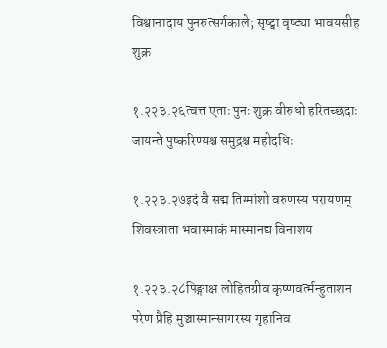विश्वानादाय पुनरुत्सर्गकाले; सृष्ट्वा वृष्ट्या भावयसीह शुक्र

१.२२३.२६त्वत्त एताः पुनः शुक्र वीरुधो हरितच्छदाः
जायन्ते पुष्करिण्यश्च समुद्रश्च महोदधिः

१.२२३.२७इदं वै सद्म तिग्मांशो वरुणस्य परायणम्
शिवस्त्राता भवास्माकं मास्मानद्य विनाशय

१.२२३.२८पिङ्गाक्ष लोहितग्रीव कृष्णवर्त्मन्हुताशन
परेण प्रैहि मुञ्चास्मान्सागरस्य गृहानिव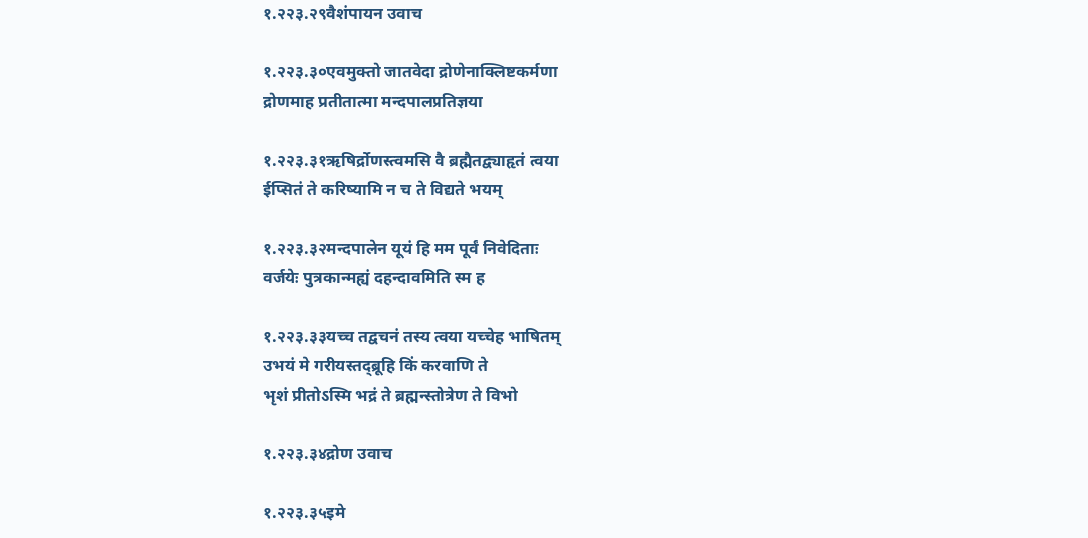१.२२३.२९वैशंपायन उवाच

१.२२३.३०एवमुक्तो जातवेदा द्रोणेनाक्लिष्टकर्मणा
द्रोणमाह प्रतीतात्मा मन्दपालप्रतिज्ञया

१.२२३.३१ऋषिर्द्रोणस्त्वमसि वै ब्रह्मैतद्व्याहृतं त्वया
ईप्सितं ते करिष्यामि न च ते विद्यते भयम्

१.२२३.३२मन्दपालेन यूयं हि मम पूर्वं निवेदिताः
वर्जयेः पुत्रकान्मह्यं दहन्दावमिति स्म ह

१.२२३.३३यच्च तद्वचनं तस्य त्वया यच्चेह भाषितम्
उभयं मे गरीयस्तद्ब्रूहि किं करवाणि ते
भृशं प्रीतोऽस्मि भद्रं ते ब्रह्मन्स्तोत्रेण ते विभो

१.२२३.३४द्रोण उवाच

१.२२३.३५इमे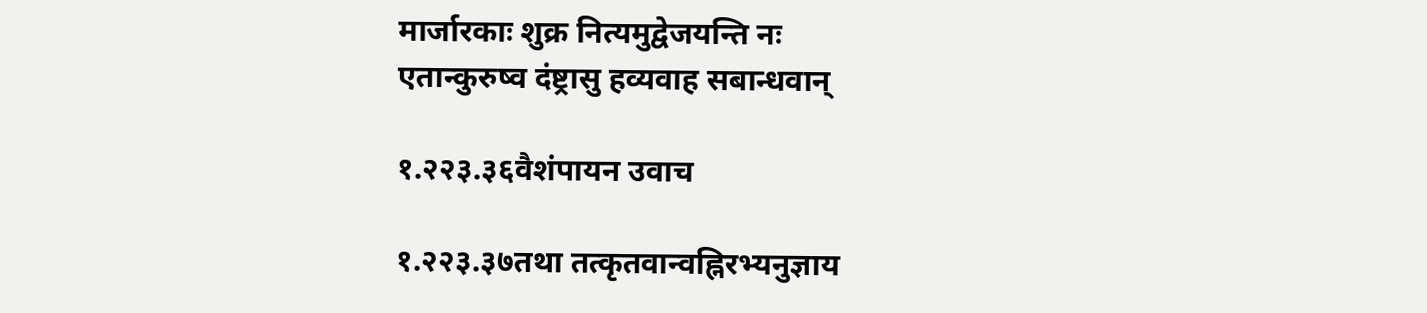मार्जारकाः शुक्र नित्यमुद्वेजयन्ति नः
एतान्कुरुष्व दंष्ट्रासु हव्यवाह सबान्धवान्

१.२२३.३६वैशंपायन उवाच

१.२२३.३७तथा तत्कृतवान्वह्निरभ्यनुज्ञाय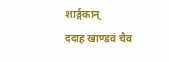शार्ङ्गकान्
ददाह खाण्डवं चैव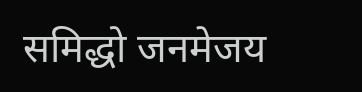समिद्धो जनमेजय